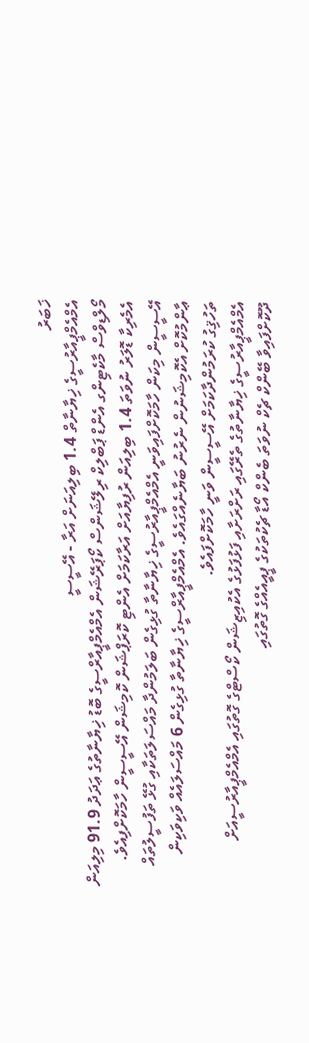ޚަބަރު
އެމްއެމްޕީއާރުސީގެ ޚިޔާނާތް 1.4 ބިލިއަނަށް އަރާ - އޭސީސީ
މޯލްޑިވްސް މާކެޓިންގ އެންޑް ޕަބްލިކް ރިލޭޝަންސް ކޯޕަރޭޝަން އެމްއެމްޕީއާރްސީގެ ބޮޑު ޚިޔާނާތުގެ ޢަދަދު 91.9 މިލިއަން އެމެރިކާ ޑޮލަރު ނުވަތަ 1.4 ބިލިއަން ރުފިޔާއަށް އަރާކަމަށް އެންޓި ކޮރަޕްޝަން ކޮމިޝަން އޭސީސީން ހާމަކޮށްފިއެވެ.
އޭސީސީން މިކަން ހާމަކޮށްފައިވަނީ އެމްއެމްޕީއާރުސީގެ ޚިޔާނާތާ ގުޅިގެން ބަލަމުންދާ މައްސަލަތަކާއި ގުޅޭ ތަފުސީލުތައް ޢާންމުކޮށް އެކޮމިޝަނުން ނެރުނު ބަޔާނެއްގައެވެ. އެމްއެމްޕީއާރްސީގެ ޚިޔާނާތާ ގުޅިގެން 6 މައްސަލައެއް ވަކިވަކިން ތަހުޤިގު ކުރަމުންދާކަމަށް އޭސީސީން ވަނީ ހާމަކޮށްފައެވެ.
އެމްއެމްޕީއާރުސީގެ ޚިޔާނާތުގެ ތެރޭގައި ރަށްރަށާއި ފަޅުފަޅުގެ އެކުއިޒިޝަން ކޯސްޓްގެ ގޮތުގައި އެމްއެމްޕީއާރުސީއަށް ދޫކޮށްފައިވާ ބޭންކް ޗެކް ނުވަތަ ބެންކް އޯޑާ ޗެކުތަކުގެ ޕީއީއެއްގެ ގޮތުގައި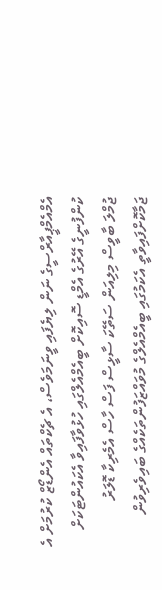އެމްއެމްޕީއާރްސީގެ ނަން ލިޔެފައި ވީނަމަވެސް، އެ ޗެކްތައް އެންޑޯޒް ކުރުމަށް އެ ކުންފުނީގެ އޭރުގެ އެމްޑީ ސޮއިކޮށް ބީއެމްއެލްގައި ހުޅުވާފައިވާ އެކައުންޓަކަށް ޖުމްލަ ބާވީސް މިލިއަން ސަތޭކަ ސާޅީސް ފަސް ހާސް އެމެރިކާ ޑޮލަރު ޖަމާކޮށްފައިވާތީ އެކަމުގައި ބީއެމްއެލްގެ މުވައްޒަފުންތަކެއްގެ ބައިވެރިވުން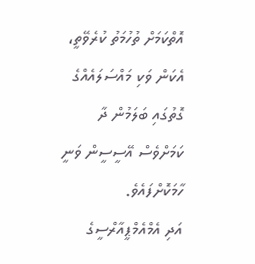އޮތްކަމަށް ތުހުމަތު ކުރެވޭތީ، އެކަން ވަކި މައްސަލައެއްގެ ގޮތުގައި ބަލަމުން ދާ ކަމަށްވެސް އޭސީސީން ވަނީ ހާމަކޮށްފައެވެ.
އަދި އެމްއެމްޕީއާރްސީގެ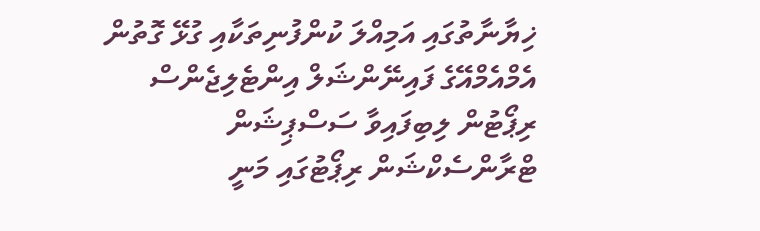ޚިޔާނާތުގައި އަމިއްލަ ކުންފުނިތަކާއި ގުޅޭ ގޮތުން އެމްއެމްއޭގެ ފައިނޭންޝަލް އިންޓެލިޖެންސް ރިޕޯޓުން ލިބިފައިވާ ސަސްޕިޝަން ޓްރާންސެކްޝަން ރިޕޯޓުގައި މަނީ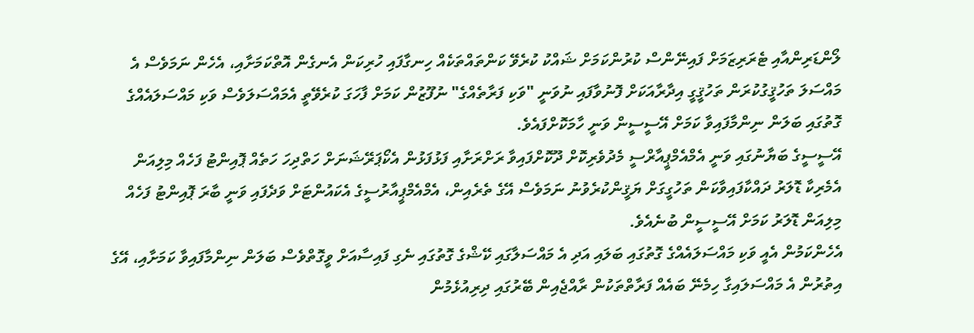ލޯންޑަރިންއާއި ޓެރަރިޒަމަށް ފައިނޭންސް ކުރުންކަމަށް ޝައްކު ކުރެވޭ ކަންތައްތަކެއް ހިނގާފައި ހުރިކަން އެނގެން އޮތްކަމަށާއި، އެހެން ނަމަވެސް އެ މައްސަލަ ތަހުޤީގުކުރަން ތަހުޤީގީ އިދާރާއަކަށް ފޮނުވާފައި ނުވަނީ "ވަކި ފަރާތެއްގެ" ނުފޫޒުން ކަމަށް ފާހަގަ ކުރެވޭތީ އެމައްސަލަވެސް ވަކި މައްސަލައެއްގެ ގޮތުގައި ބަލަން ނިންމާފައިވާ ކަމަށް އޭސީސީން ވަނީ ހާމަކޮށްފައެވެ.
އޭސީސީގެ ބަޔާނުގައި ވަނީ އެމްއެމްޕީއާރްސީ މެދުވެރިކޮށް ދޫކޮށްފައިވާ ރަށްރަށާއި ފަޅުފަޅުން އެކޯޕަރޭޝަނަށް ހަތްދިހަ ހަތެއް ޕޮއިންޓު ފަހެއް މިލިއަން އެމެރިކާ ޑޮލަރު ދައްކާފައިވާކަން ތަހުގީގަށް ޔަޤީންކުރެވުނު ނަމަވެސް އޭގެ ތެރެއިން، އެމްއެމްޕީއާރުސީގެ އެކައުންޓަށް ވަދެފައި ވަނީ ބާރަ ޕޮއިންޓު ފަހެއް މިލިއަން ޑޮލަރު ކަމަށް އޭސީސީން ބުނެއެވެ.
އެހެންކަމުން އެއީ ވަކި މައްސަލައެއްގެ ގޮތުގައި ބަލައި އަދި އެ މައްސަލާގައި ކޭޝްގެ ގޮތުގައި ނެގި ފައިސާއަށް ވީގޮތްވެސް ބަލަން ނިންމާފައިވާ ކަމަށާއި، އޭގެ އިތުރުން އެ މައްސަލައިގާ ހިމެނޭ ބައެއް ފަރާތްތަކުން ރާއްޖެއިން ބޭރުގައި ދިރިއުޅެމުން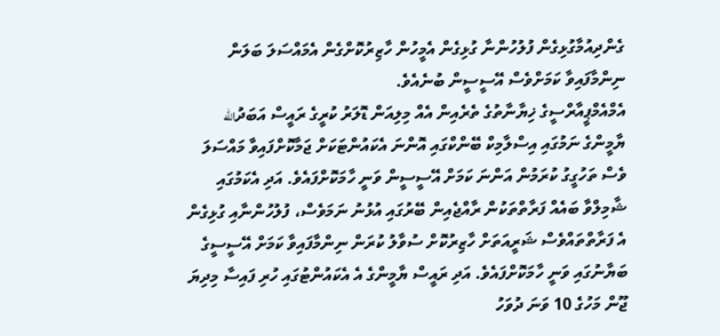ގެންދިއުމާގުޅިގެން ފުލުހުންނާ ގުޅިގެން އެމީހުން ހާޒިރުކޮށްގެން އެމައްސަލަ ބަލަން ނިންމާފައިވާ ކަމަށްވެސް އޭސީސީން ބުނެއެވެ.
އެމްއެމްޕީއާރްސީގެ ޚިޔާނާތުގެ ތެރެއިން އެއް މިލިއަން ޑޮލަރު ކުރީގެ ރައީސް އަބަދުالله ޔާމީންގެ ނަމުގައި އިސްލާމިކް ބޭންކްގައި އޮންނަ އެކައުންޓަކަށް ޖަމާކޮށްފައިވާ މައްސަލަ ވެސް ތަހުގީގު ކުރަމުން އަންނަ ކަމަށް އޭސީސީން ވަނީ ހާމަކޮށްފައެވެ. އަދި އެކަމުގައި ޝާމިލްވާ ބައެއް ފަރާތްތަކުން ރާއްޖެއިން ބޭރުގައި އުޅުނު ނަމަވެސް، ފުލުހުންނާއި ގުޅިގެން އެ ފަރާތްތައްވެސް ޝަރީއަތަށް ހާޒިރުކޮށް ސުވާލު ކުރަން ނިންމާފައިވާ ކަމަށް އޭސީސީގެ ބަޔާނުގައި ވަނީ ހާމަކޮށްފައެވެ. އަދި ރައީސް ޔާމީންގެ އެ އެކައުންޓުގައި ހުރި ފައިސާ މިދިޔަ ޖޫން މަހުގެ 10 ވަނަ ދުވަހު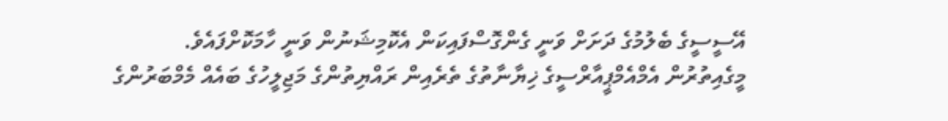އޭސީސީގެ ބެލުމުގެ ދަށަށް ވަނީ ގެންގޮސްފައިކަން އެކޮމިޝަނުން ވަނީ ހާމަކޮށްފައެވެ.
މީގެއިތުރުން އެމްއެމްޕީއާރްސީގެ ޚިޔާނާތުގެ ތެރެއިން ރައްޔިތުންގެ މަޖިލީހުގެ ބައެއް މެމްބަރުންގެ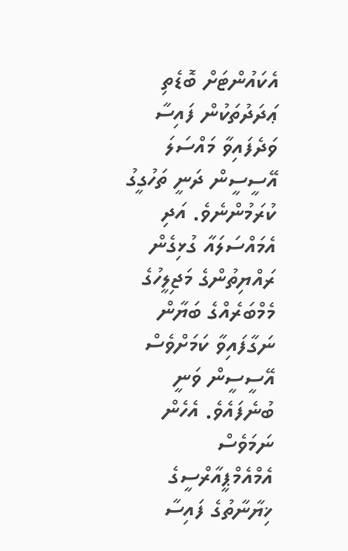އެކައުންޓަށް ބޮޑެތި ޢަދަދުތަކުން ފައިސާ ވަދެފައިވާ މައްސަލަ އޭސީސީން ދަނީ ތަހުގީގު ކުރަމުންނެވެ. އަދި އެމައްސަލައާ ގުޅިގެން ރައްޔިތުންގެ މަޖިލީހުގެ މެމްބަރެއްގެ ބަޔާން ނަގާފައިވާ ކަމަށްވެސް އޭސީސީން ވަނީ ބުނެފައެވެ. އެހެން ނަމަވެސް އެމްއެމްޕީއާރްސީގެ ޚިޔާނާތުގެ ފައިސާ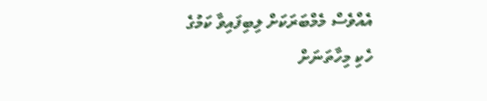އެއްވެސް މެމްބަރަކަށް ލިބިފައިވާ ކަމުގެ ހެކި މިހާތަނަށް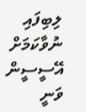ލިބިފައި ނުވާކަމަށް އޭސީސީން ވަނީ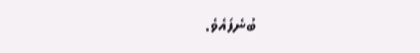ބުނެފައެވެ.